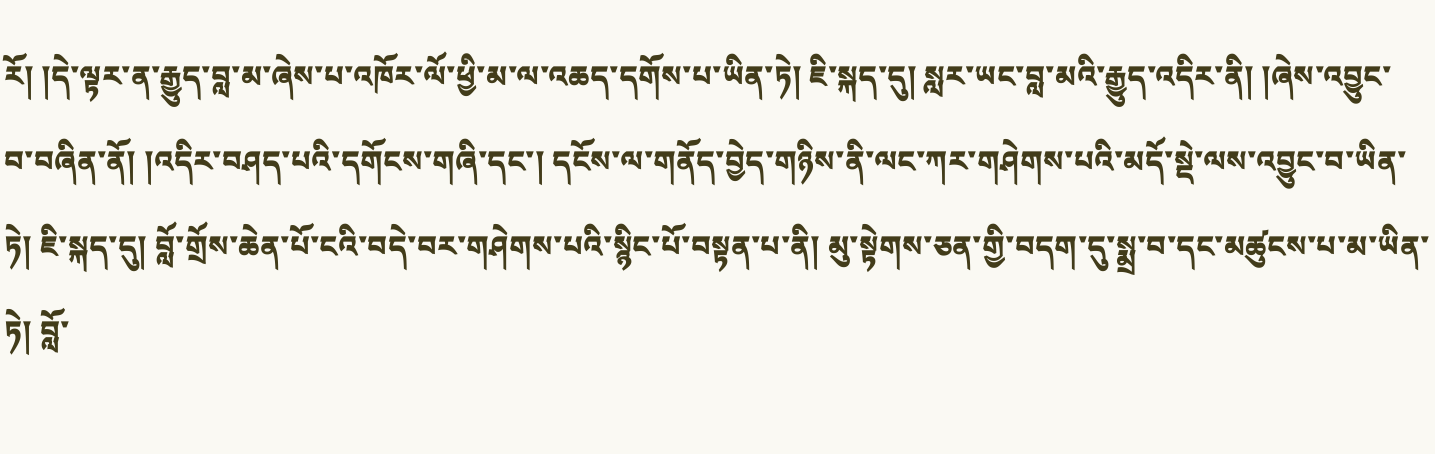རོ། །དེ་ལྟར་ན་རྒྱུད་བླ་མ་ཞེས་པ་འཁོར་ལོ་ཕྱི་མ་ལ་འཆད་དགོས་པ་ཡིན་ཏེ། ཇི་སྐད་དུ། སླར་ཡང་བླ་མའི་རྒྱུད་འདིར་ནི། །ཞེས་འབྱུང་བ་བཞིན་ནོ། །འདིར་བཤད་པའི་དགོངས་གཞི་དང་། དངོས་ལ་གནོད་བྱེད་གཉིས་ནི་ལང་ཀར་གཤེགས་པའི་མདོ་སྡེ་ལས་འབྱུང་བ་ཡིན་ཏེ། ཇི་སྐད་དུ། བློ་གྲོས་ཆེན་པོ་ངའི་བདེ་བར་གཤེགས་པའི་སྙིང་པོ་བསྟན་པ་ནི། མུ་སྟེགས་ཅན་གྱི་བདག་དུ་སྨྲ་བ་དང་མཚུངས་པ་མ་ཡིན་ཏེ། བློ་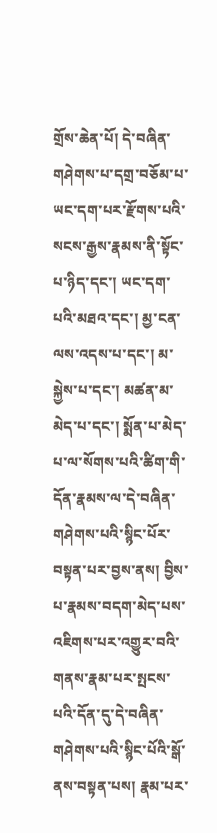གྲོས་ཆེན་པོ། དེ་བཞིན་གཤེགས་པ་དགྲ་བཅོམ་པ་ཡང་དག་པར་རྫོགས་པའི་སངས་རྒྱས་རྣམས་ནི་སྟོང་པ་ཉིད་དང་། ཡང་དག་པའི་མཐའ་དང་། མྱ་ངན་ལས་འདས་པ་དང་། མ་སྐྱེས་པ་དང་། མཚན་མ་མེད་པ་དང་། སྨོན་པ་མེད་པ་ལ་སོགས་པའི་ཚིག་གི་དོན་རྣམས་ལ་དེ་བཞིན་གཤེགས་པའི་སྙིང་པོར་བསྟན་པར་བྱས་ནས། བྱིས་པ་རྣམས་བདག་མེད་པས་འཇིགས་པར་འགྱུར་བའི་གནས་རྣམ་པར་སྤངས་པའི་དོན་དུ་དེ་བཞིན་གཤེགས་པའི་སྙིང་པོའི་སྒོ་ནས་བསྟན་པས། རྣམ་པར་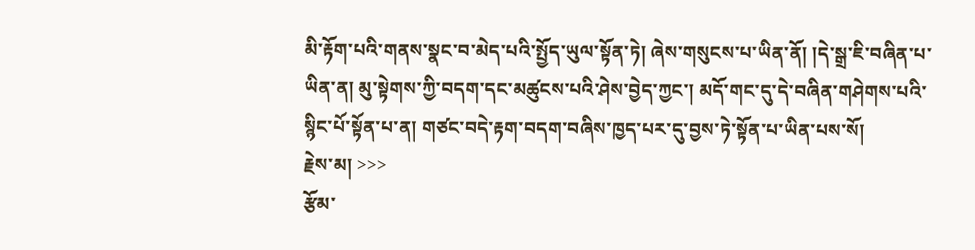མི་རྟོག་པའི་གནས་སྣང་བ་མེད་པའི་སྤྱོད་ཡུལ་སྟོན་ཏེ། ཞེས་གསུངས་པ་ཡིན་ནོ། །དེ་སྒྲ་ཇི་བཞིན་པ་ཡིན་ན། མུ་སྟེགས་ཀྱི་བདག་དང་མཚུངས་པའི་ཤེས་བྱེད་ཀྱང་། མདོ་གང་དུ་དེ་བཞིན་གཤེགས་པའི་སྙིང་པོ་སྟོན་པ་ན། གཙང་བདེ་རྟག་བདག་བཞིས་ཁྱད་པར་དུ་བྱས་ཏེ་སྟོན་པ་ཡིན་པས་སོ།        རྗེས་མ། >>>
རྩོམ་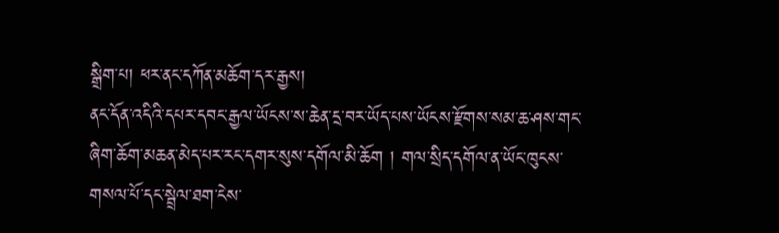སྒྲིག་པ། ཕར་ནང་དཀོན་མཆོག་དར་རྒྱས།
ནང་དོན་འདིའི་དཔར་དབང་རྒྱལ་ཡོངས་ས་ཆེན་དྲ་བར་ཡོད་པས་ཡོངས་རྫོགས་སམ་ཆ་ཤས་གང་ཞིག་ཆོག་མཆན་མེད་པར་རང་དགར་སུས་དགོལ་མི་ཆོག ། གལ་སྲིད་དགོལ་ན་ཡོང་ཁུངས་གསལ་པོ་དང་སྦྲེལ་ཐག་ངེས་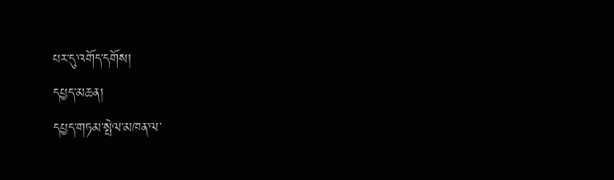པར་དུ་འགོད་དགོས།
དཔྱད་མཆན།
དཔྱད་གཏམ་སྤེལ་མཁན་ལ་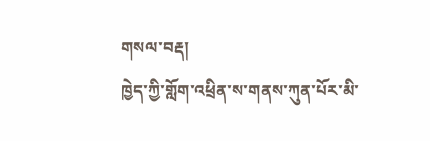གསལ་བརྡ།
ཁྱེད་ཀྱི་གློག་འཕྲིན་ས་གནས་ཀུན་པོར་མི་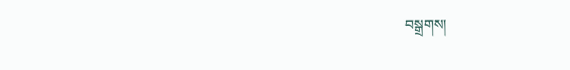བསྒྲགས།